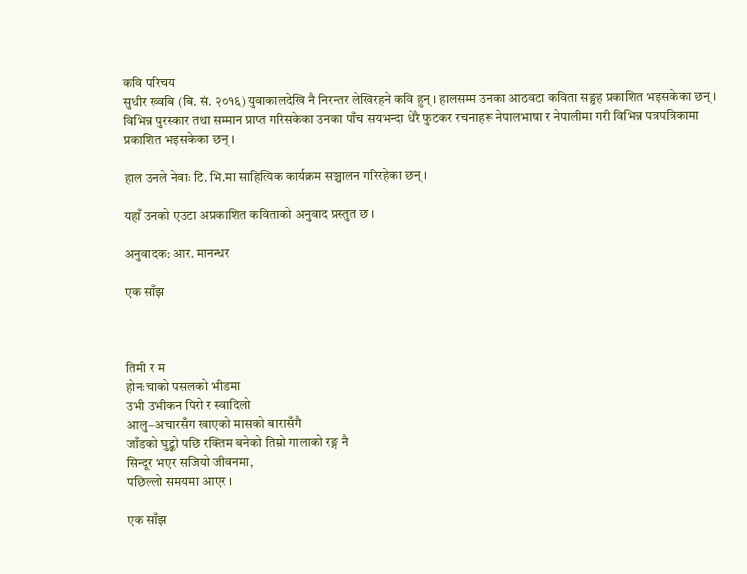कवि परिचय
सुधीर ख्वबि (बि. सं. २०१६) युवाकालदेखि नै निरन्तर लेखिरहने कवि हुन् । हालसम्म उनका आठवटा कविता सङ्ग्रह प्रकाशित भइसकेका छन् । विभिन्न पुरस्कार तथा सम्मान प्राप्त गरिसकेका उनका पाँच सयभन्दा धेरै फुटकर रचनाहरू नेपालभाषा र नेपालीमा गरी विभिन्न पत्रपत्रिकामा प्रकाशित भइसकेका छन् ।

हाल उनले नेवाः टि. भि.मा साहित्यिक कार्यक्रम सञ्चालन गरिरहेका छन् ।

यहाँ उनको एउटा अप्रकाशित कविताको अनुवाद प्रस्तुत छ ।

अनुवादक: आर. मानन्धर

एक साँझ



तिमी र म
होनःचाको पसलको भीडमा
उभी उभीकन पिरो र स्वादिलो
आलु–अचारसँग खाएको मासको बारासँगै
जाँडको घुट्को पछि रक्तिम बनेको तिम्रो गालाको रङ्ग नै
सिन्दूर भएर सजियो जीवनमा,
पछिल्लो समयमा आएर ।

एक साँझ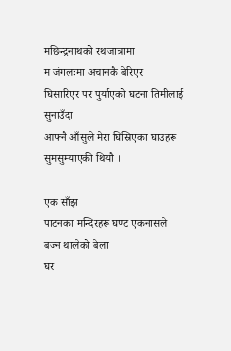मछिन्द्रनाथको रथजात्रामा
म जंगलःमा अचानकै बेरिएर
घिसारिएर पर पुर्याएको घटना तिमीलाई सुनाउँदा
आफ्नै आँसुले मेरा घिस्रिएका घाउहरू
सुमसुम्याएकी थियौ ।

एक साँझ
पाटनका मन्दिरहरू घण्ट एकनासले
बज्न थालेको बेला
घर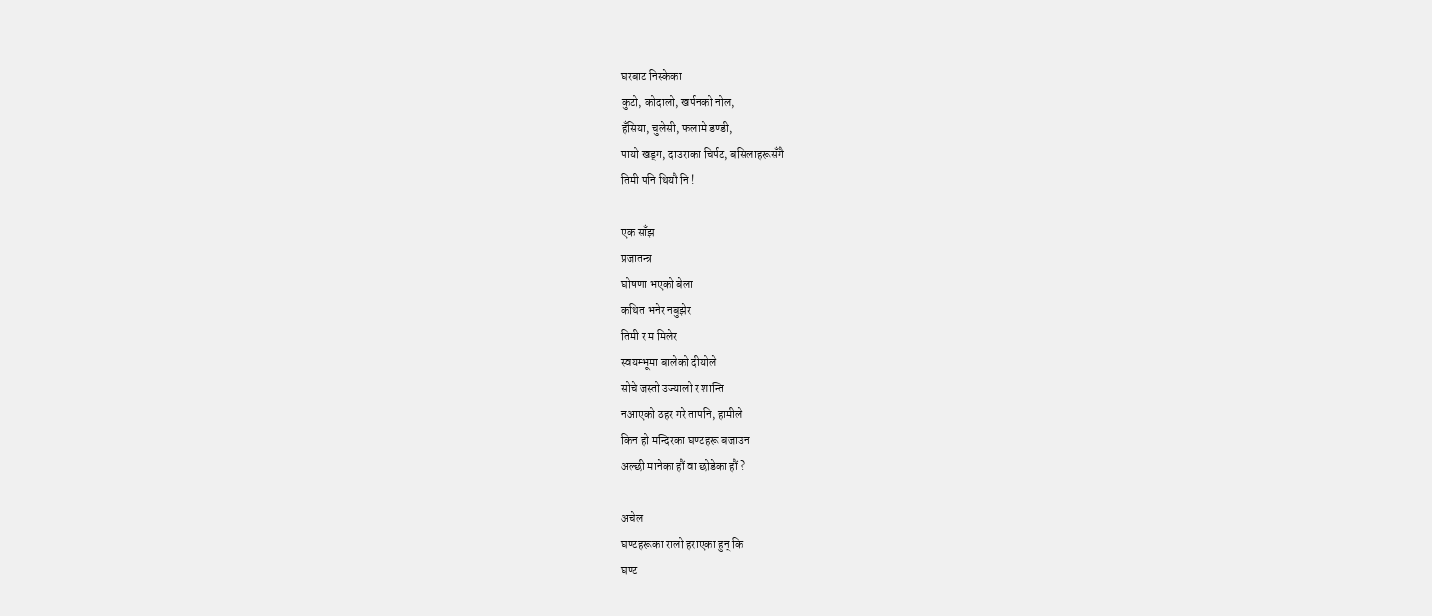घरबाट निस्केका
कुटो, कोदालो, खर्पनको नोल,
हँसिया, चुलेसी, फलामे डण्डी,
पायो खड्ग, दाउराका चिर्पट, बसिलाहरूसँगै
तिमी पनि थियौ नि !

एक साँझ
प्रजातन्त्र
घोषणा भएको बेला
कथित भनेर नबुझेर
तिमी र म मिलेर
स्वयम्भूमा बालेको दीयोले
सोचे जस्तो उज्यालो र शान्ति
नआएको ठहर गरे तापनि, हामीले
किन हो मन्दिरका घण्टहरू बजाउन
अल्छी मानेका हौं वा छोडेका हौं ?

अचेल
घण्टहरूका रालो हराएका हुन् कि
घण्ट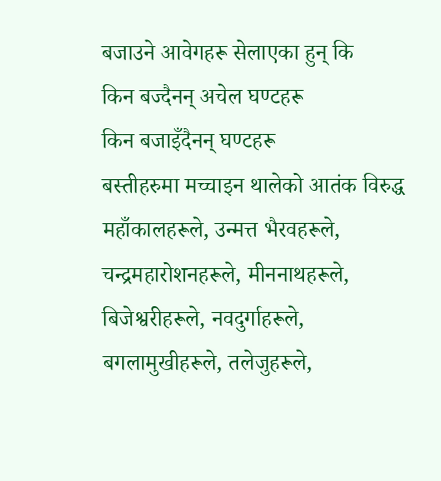बजाउने आवेगहरू सेलाएका हुन् कि
किन बज्दैनन् अचेल घण्टहरू
किन बजाइँदैनन् घण्टहरू
बस्तीहरुमा मच्चाइन थालेको आतंक विरुद्ध
महाँकालहरूले, उन्मत्त भैरवहरूले,
चन्द्रमहारोशनहरूले, मीननाथहरूले,
बिजेश्वरीहरूले, नवदुर्गाहरूले,
बगलामुखीहरूले, तलेजुहरूले,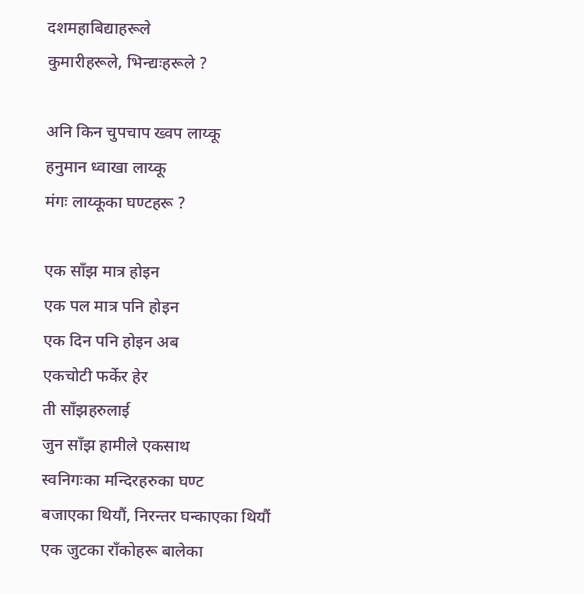दशमहाबिद्याहरूले
कुमारीहरूले, भिन्द्यःहरूले ?

अनि किन चुपचाप ख्वप लाय्कू
हनुमान ध्वाखा लाय्कू
मंगः लाय्कूका घण्टहरू ?

एक साँझ मात्र होइन
एक पल मात्र पनि होइन
एक दिन पनि होइन अब
एकचोटी फर्केर हेर
ती साँझहरुलाई
जुन साँझ हामीले एकसाथ
स्वनिगःका मन्दिरहरुका घण्ट
बजाएका थियौं, निरन्तर घन्काएका थियौं
एक जुटका राँकोहरू बालेका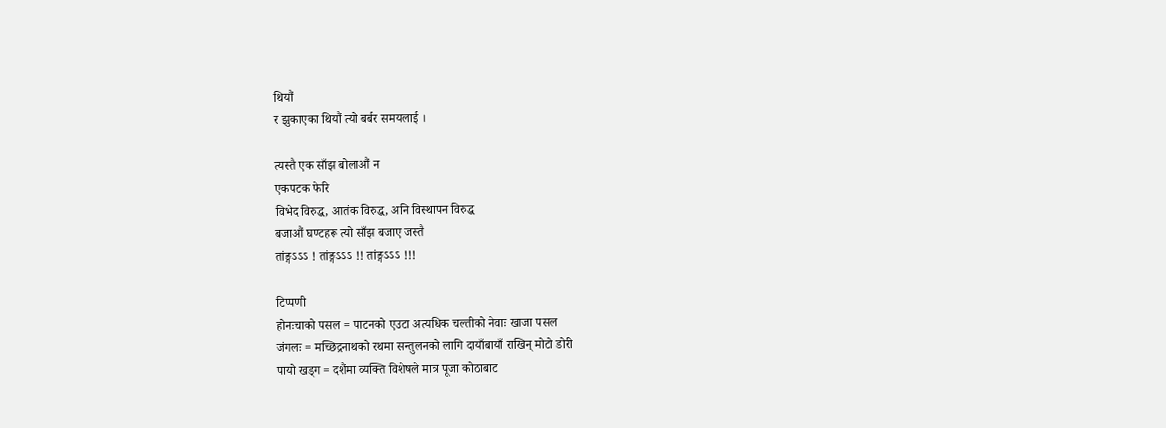थियौं
र झुकाएका थियौं त्यो बर्बर समयलाई ।

त्यस्तै एक साँझ बोलाऔं न
एकपटक फेरि
विभेद विरुद्ध, आतंक विरुद्ध, अनि विस्थापन विरुद्ध
बजाऔं घण्टहरू त्यो साँझ बजाए जस्तै
तांङ्गऽऽऽ ! तांङ्गऽऽऽ !! तांङ्गऽऽऽ !!!

टिप्पणी
होनःचाको पसल = पाटनको एउटा अत्यधिक चल्तीको नेवाः खाजा पसल
जंगलः = मच्छिद्रनाथको रथमा सन्तुलनको लागि दायाँबायाँ राखिन् मोटो डोरी
पायो खड्ग = दशैंमा व्यक्ति विशेषले मात्र पूजा कोठाबाट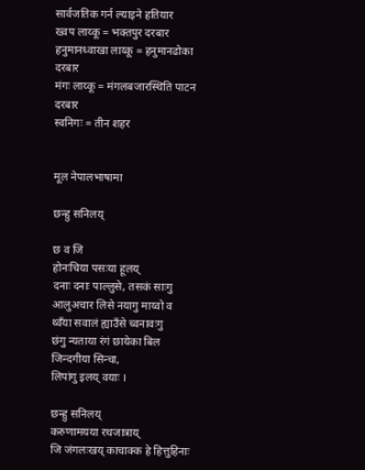सार्वजतिक गर्न ल्याइने हतियार
ख्वप लाय्कू = भक्तपुर दरबार
हनुमानध्वाखा लाय्कू = हनुमानढोका दरबार
मंगः लाय्कू = मंगलबजारस्थिति पाटन दरबार
स्वनिगः = तीन शहर


मूल नेपालभाषामा

छन्हु सनिलय्

छ व जि
होनःचिया पसःया हूलय्
दनाः दनाः पाल्लुसे, तसकं साःगु
आलुअचार लिसे नयागु माय्वो व
थ्वँया सवालं ह्याउँसे च्वनावःगु
छंगु न्यताया रंगं छायेका बिल जिन्दगीया सिन्चा,
लिपांगु इलय् वयाः ।

छन्हु सनिलय्
करुणामयया रथजात्राय्
जि जंगलःखय् काचाक्क हे हित्तुहिनाः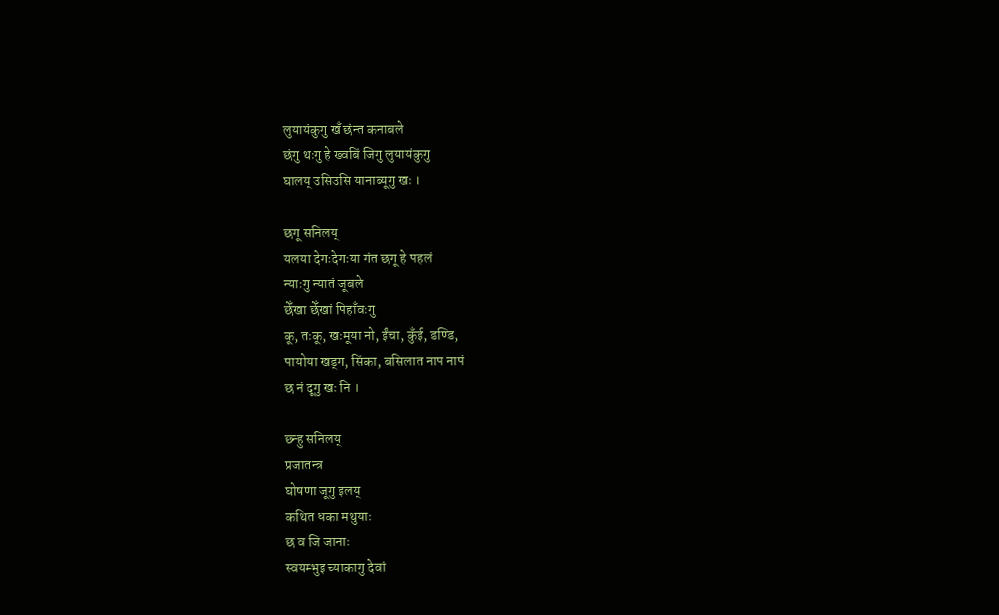लुयायंकुगु खँ छंन्त कनाबले
छंगु थःगु हे ख्वबिं जिगु लुयायंकुगु
घालय् उसिउसि यानाब्यूगु खः ।

छगू सनिलय्
यलया देगःदेगःया गंत छगू हे पहलं
न्याःगु न्यातं जूबले
छेँखा छेँखां पिहाँवःगु
कू, तःकू, खःमूया नो, ईंचा, कुँई, डण्डि,
पायोया खड्ग, सिंका, बसिलात नाप नापं
छ नं दूगु खः नि ।

छ्न्हु सनिलय्
प्रजातन्त्र
घोषणा जूगु इलय्
कथित धका मथुयाः
छ व जि जानाः
स्वयम्भुइ च्याकागु देवां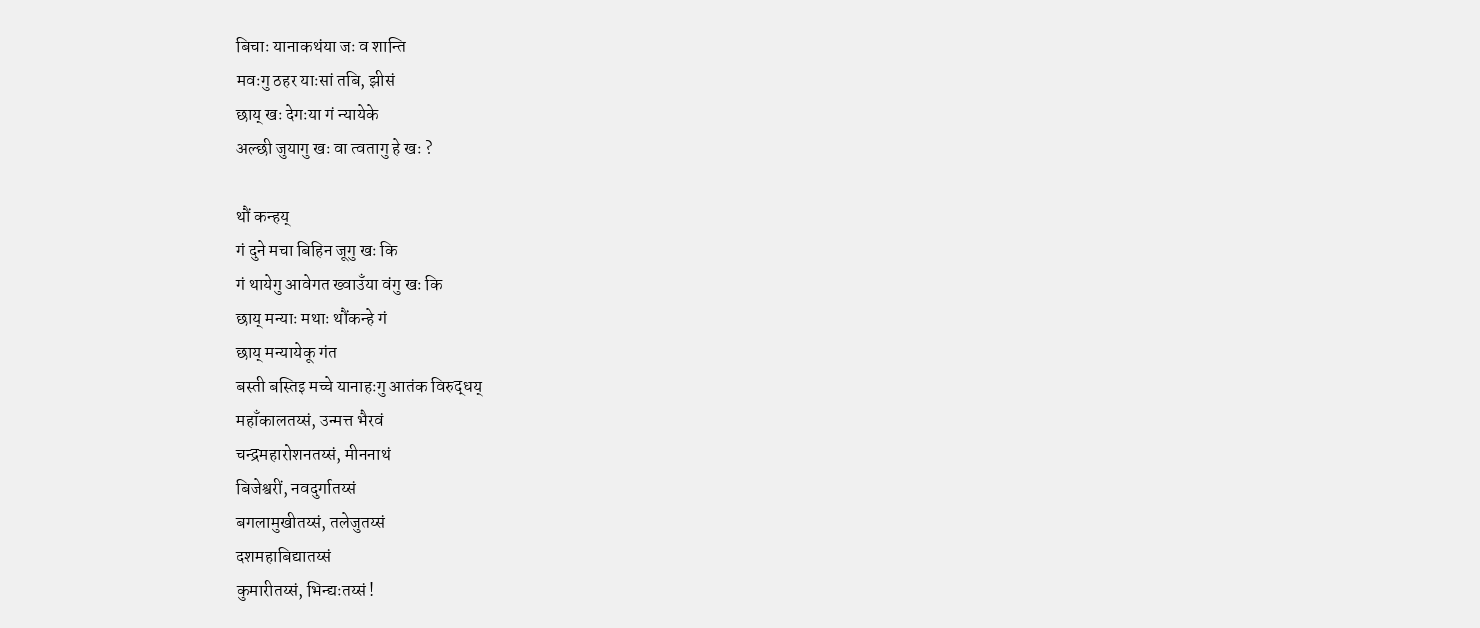बिचाः यानाकथंया जः व शान्ति
मवःगु ठहर याःसां तबि, झीसं
छाय् खः देगःया गं न्यायेके
अल्छी जुयागु खः वा त्वतागु हे खः ?

थौं कन्हय्
गं दुने मचा बिहिन जूगु खः कि
गं थायेगु आवेगत ख्वाउँया वंगु खः कि
छाय् मन्याः मथाः थौंकन्हे गं
छाय् मन्यायेकू गंत
बस्ती बस्तिइ मच्चे यानाहःगु आतंक विरुद्धय्
महाँकालतय्सं, उन्मत्त भैरवं
चन्द्रमहारोशनतय्सं, मीननाथं
बिजेश्वरीं, नवदुर्गातय्सं
बगलामुखीतय्सं, तलेजुतय्सं
दशमहाबिद्यातय्सं
कुमारीतय्सं, भिन्द्यःतय्सं !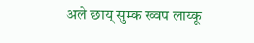अले छाय् सुम्क ख्वप लाय्कू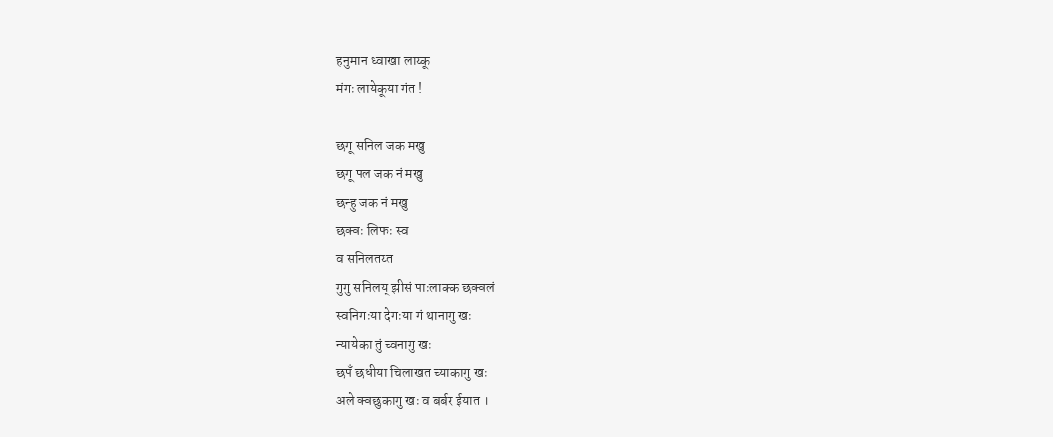हनुमान ध्वाखा लाय्कू
मंगः लायेकूया गंत !

छगू सनिल जक मखु
छगू पल जक नं मखु
छन्हु जक नं मखु
छक्वः लिफः स्व
व सनिलतय्त
गुगु सनिलय् झीसं पाःलाक्क छक्वलं
स्वनिगःया देगःया गं थानागु खः
न्यायेका तुं च्वनागु खः
छपँ छधीया चिलाखत च्याकागु खः
अले क्वछुकागु खः व बर्बर ईयात ।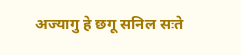अज्यागु हे छगू सनिल सःते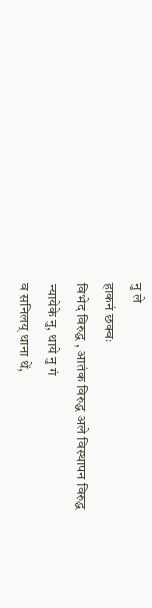नु ले
हाकनं छक्वः
विभेद विरुद्ध , आतंक विरुद्ध अले विस्थापन विरुद्ध
न्यायेके नु, थाये नु गं
व सनिलय् थाना थें,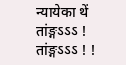न्यायेका थें
तांङ्गऽऽऽ ! तांङ्गऽऽऽ ! !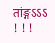तांङ्गऽऽऽ ! ! !